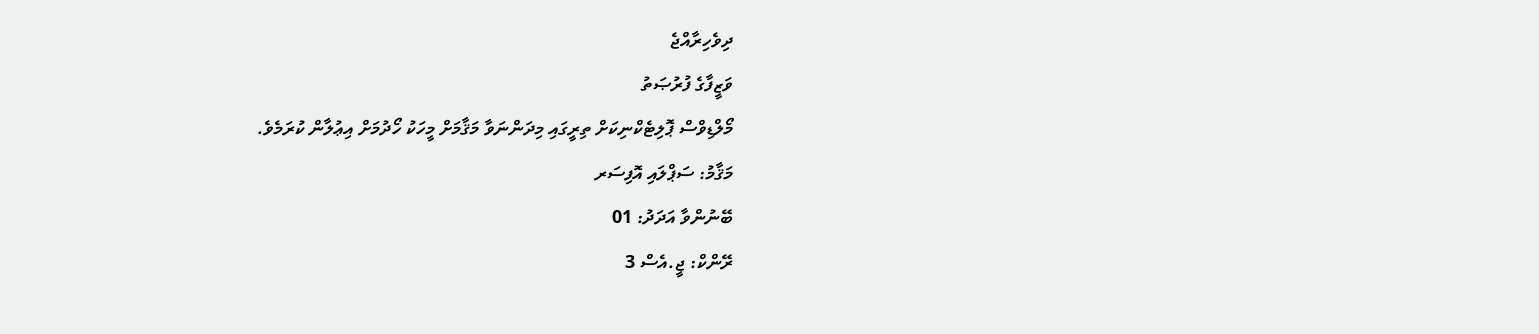ދިވެހިރާއްޖެ
ވަޒީފާގެ ފުރުޞަތު
މޯލްޑިވްސް ޕޮލިޓެކްނިކަށް ތިރީގައި މިދަންނަވާ މަޤާމަށް މީހަކު ހޯދުމަށް އިޢުލާން ކުރަމެވެ.
މަޤާމު: ސަޕްލައި އޮފިސަރ
ބޭނުންވާ އަދަދު: 01
ރޭންކް: ޖީ.އެސް 3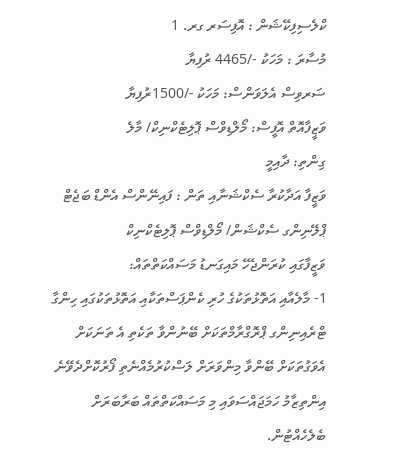ކްލެސިފިކޭޝަން : އޮފިސަރ ގރ. 1
މުސާރަ : މަހަކު -/4465 ރުފިޔާ
ސަރވިސް އެލަވަންސް: މަހަކު -/1500ރުފިޔާ
ވަޒީފާއޮތް އޮފީސް: މޯލްޑިވްސް ޕޮލިޓެކްނިކް/ މާލެ
ގިންތި: ދާއިމީ
ވަޒީފާ އަދާކުރާ ސެކްޝަނާއި ތަން : ފައިނޭންސް އެންޑް ބަޖެޓް ޕްލޭނިންގ ސެކްޝަން/ މޯލްޑިވްސް ޕޮލިޓެކްނިކް
ވަޒީފާގައި ކުރަންޖެހޭ މައިގަނޑު މަސައްކަތްތައް:
1- މާލެއާއި އަތޮޅުތަކުގެ ހުރި ކެންޕަސްތަކާއި އަތޮޅުތަކުގައި ހިންގާ ޓްރެއިނިންގ ޕްރޮގްރާމްތަކަށް ބޭނުންވާ ތަކެތި އެ ތަނަކަށް އެވަގުތަކަށް ބޭންވާ މިންވަރަށް ލަސްކުރުމެއްނެތި ފޯރުކޮށްދެވޭނެ އިންތިޒާމު ހަމަޖައްސަވައި މި މަސައްކަތްތައް ބަރާބަރަށް ބެލެހެއްޓުން.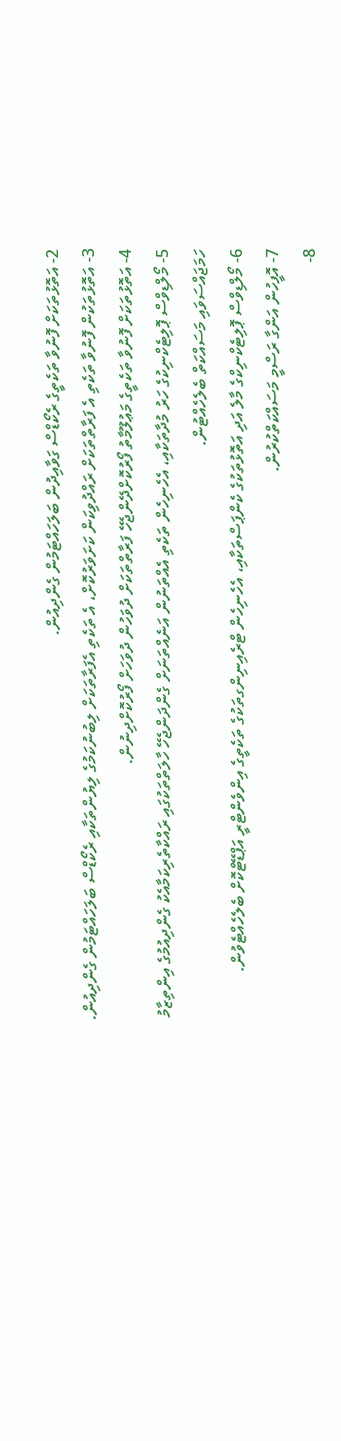2- އަތޮޅުތަކަށް ފޮނުވާ ތަކެތީގެ ރެކޯޑްސް ގަވާއިދުން ބަލަހައްޓަމުން ގެންދިއުން.
3- އަތޮޅުތަކުން ފޮނުވާ ތަކެތި އެ ފަރާތްތަކަށް ރައްދުވިކަން ކަށަވަރުކޮށް، އެ ތަކެތި އެފަރާތަކަށް ލިބުނުކަމުގެ ލިޔުންތަކާއި ރެކޯޑްސް ބަލަހައްޓަމުން ގެންދިއުން.
4- އަތޮޅުތަކަށް ފޮނުވާ ތަކެތީގެ މަޢުލޫމާތު ފޯރުކޮށްދޭންޖެހޭ ފަރާތްތަކަށް ދުވަހުން ދުވަހަށް ފޯރުކޮށްދިނުން.
5- މޯލްޑިވްސް ޕޮލިޓެކްނިކުގެ ހަރު މުދާތަކާއި، އެހެނިހެން ތަކެތި އެއްތަނުން އަނެއްތަނަށް ގެންދަންޖެހޭ ހާލަތްތަކުގައި ރައްކާތެރިކަމާއެކު ގެންދިއުމުގެ އިންތިޒާމު ހަމަޖައްސަވައި މަސައްކަތް ބެލެހެއްޓުން.
6- މޯލްޑިވްސް ޕޮލިޓެކްނިކްގެ މާލެ އަދި އަތޮޅުތަކުގެ ކެންޕަސްތަކާއި، އެހެނިހެން ޓްރެއިނިންގތަކުގެ ތަކެތީގެ އިންވެންޓްރީ އަޕްޑޭޓްކޮށް ބެލެހެއްޓެވުން.
7- އޮފީހުން އަންގާ ރަސްމީ މަސައްކަތްކުރުން.
8-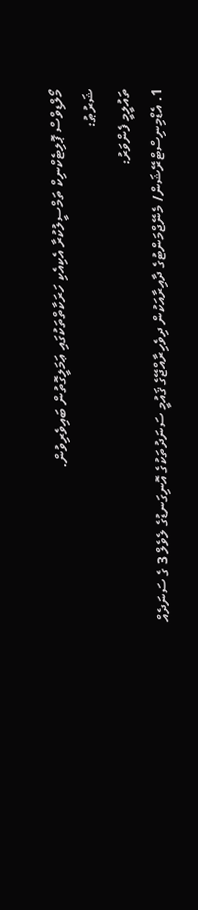މޯލްޑިވްސް ޕޮލިޓެކްނިކް ތަމްސީލުކުރާ އެކިއެކި ހަރަކާތްތަކުގައި ޢަމަލީގޮތުން ބައިވެރިވުން.
ޝަރުޠު:
ތައުލީމީ ފެންވަރު:
1. އެޑްމިނިސްޓްރޭޝަން/ މެނޭޖްމަންޓުގެ ދާއިރާއަކުން ދިވެހިރާއްޖޭގެ ޤައުމީ ސަނަދުތަކުގެ އޮނިގަނޑުގެ ލެވެލް 3 ގެ ސަނަދެއް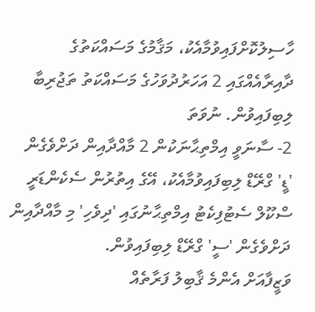ހާސިލުކޮށްފައިވުމާއެކު، މަޤާމުގެ މަސައްކަތުގެ ދާއިރާއެއްގައި 2 އަހަރުދުވަހުގެ މަސައްކަތު ތަޖުރިބާ ލިބިފައިވުން. ނުވަތަ
2- ސާނަވީ އިމްތިޙާނަކުން 2 މާއްދާއިން ދަށްވެގެން 'ޑީ' ގްރޭޑް ލިބިފައިވުމާއެކު، އޭގެ އިތުރުން ސެކެންޑަރީ ސްކޫލް ސެޓުފިކެޓު އިމްތިޙާނުގައި 'ދިވެހި' މި މާއްދާއިން ދަށްވެގެން 'ސީ' ގްރޭޑް ލިބިފައިވުން.
ވަޒީފާއަށް އެންމެ ޤާބިލު ފަރާތެއް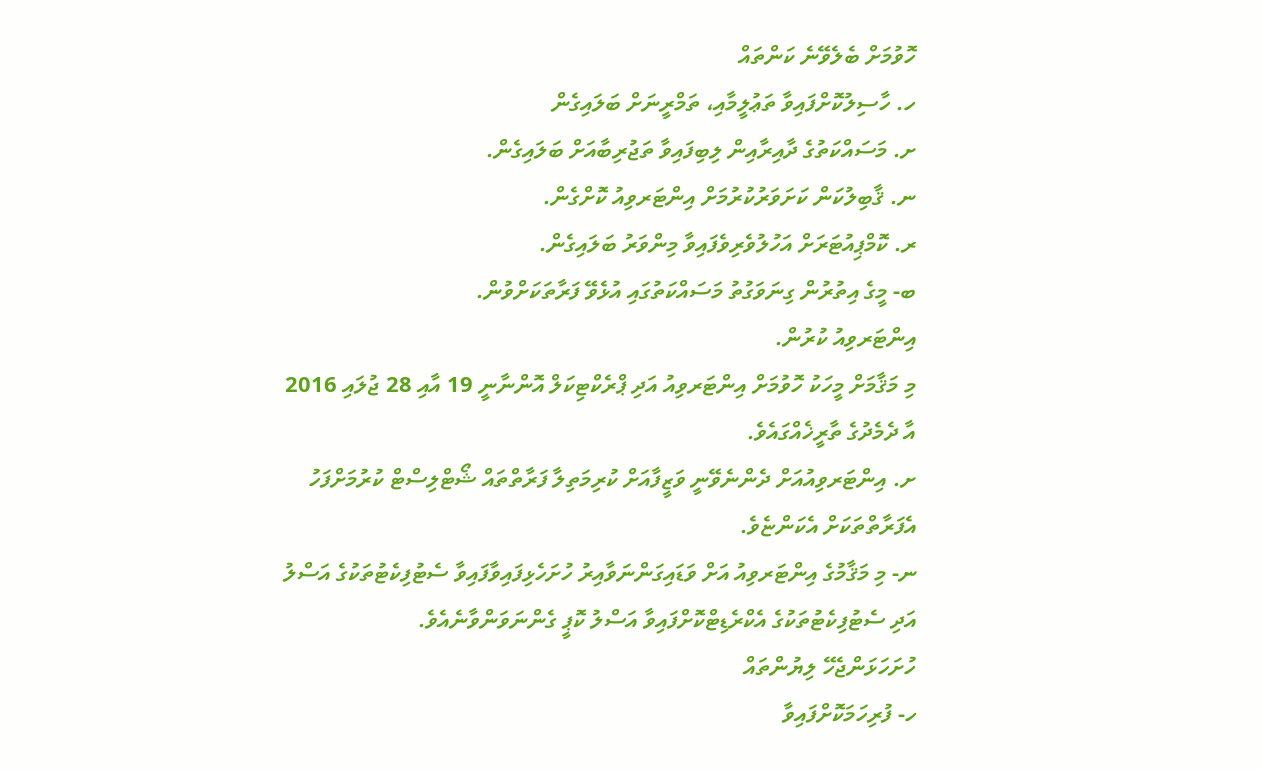ހޮވުމަށް ބެލެވޭނެ ކަންތައް
ހ. ހާސިލުކޮށްފައިވާ ތަޢުލީމާއި، ތަމްރީނަށް ބަލައިގެން
ށ. މަސައްކަތުގެ ދާއިރާއިން ލިބިފައިވާ ތަޖުރިބާއަށް ބަލައިގެން.
ނ. ޤާބިލުކަން ކަށަވަރުކުރުމަށް އިންޓަރވިއު ކޮށްގެން.
ރ. ކޮމްޕިއުޓަރަށް އަހުލުވެރިވެފައިވާ މިންވަރު ބަލައިގެން.
ބ- މީގެ އިތުރުން ގިނަވަގުތު މަސައްކަތުގައި އުޅެވޭ ފަރާތަކަށްވުން.
އިންޓަރވިއު ކުރުން.
މި މަޤާމަށް މީހަކު ހޮވުމަށް އިންޓަރވިއު އަދި ޕްރެކްޓިކަލް އޮންނާނީ 19 އާއި 28 ޖުލައި 2016 އާ ދެމެދުގެ ތާރީޚެއްގައެވެ.
ށ. އިންޓަރވިއުއަށް ދެންނެވޭނީ ވަޒީފާއަށް ކުރިމަތިލާ ފަރާތްތައް ޝޯޓްލިސްޓް ކުރުމަށްފަހު އެފަރާތްތަކަށް އެކަންޏެވެ.
ނ- މި މަޤާމުގެ އިންޓަރވިއު އަށް ވަޑައިގަންނަވާއިރު ހުށަހެޅިފައިވާފައިވާ ސެޓުފިކެޓުތަކުގެ އަސްލު އަދި ސެޓުފިކެޓުތަކުގެ އެކްރެޑިޓްކޮށްފައިވާ އަސްލު ކޮޕީ ގެންނަވަންވާނެއެވެ.
ހުށަހަޅަންޖެހޭ ލިޔުންތައް
ހ- ފުރިހަމަކޮށްފައިވާ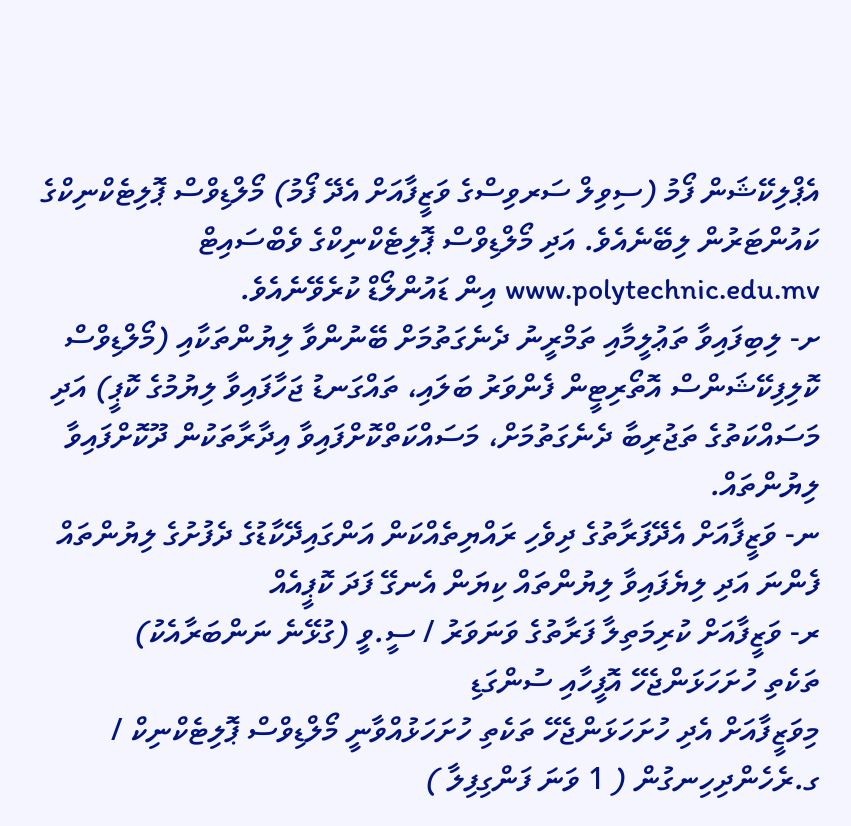އެޕްލިކޭޝަން ފޯމު (ސިވިލް ސަރވިސްގެ ވަޒީފާއަށް އެދޭ ފޯމު) މޯލްޑިވްސް ޕޮލިޓެކްނިކްގެ ކައުންޓަރުން ލިބޭނެއެވެ. އަދި މޯލްޑިވްސް ޕޮލިޓެކްނިކްގެ ވެބްސައިޓް www.polytechnic.edu.mv އިން ޑައުންލޯޑް ކުރެވޭނެއެވެ.
ށ- ލިބިފައިވާ ތަޢުލީމާއި ތަމްރީނު ދެނެގަތުމަށް ބޭނުންވާ ލިޔުންތަކާއި (މޯލްޑިވްސް ކޮލިފިކޭޝަންސް އޮތޯރިޓީން ފެންވަރު ބަލައި، ތައްގަނޑު ޖަހާފައިވާ ލިޔުމުގެ ކޮޕީ) އަދި މަސައްކަތުގެ ތަޖުރިބާ ދެނެގަތުމަށް، މަސައްކަތްކޮށްފައިވާ އިދާރާތަކުން ދޫކޮށްފައިވާ ލިޔުންތައް.
ނ- ވަޒީފާއަށް އެދޭފަރާތުގެ ދިވެހި ރައްޔިތެއްކަން އަންގައިދޭކާޑުގެ ދެފުށުގެ ލިޔުންތައް ފެންނަ އަދި ލިޔެފައިވާ ލިޔުންތައް ކިޔަން އެނގޭ ފަދަ ކޮޕީއެއް
ރ- ވަޒީފާއަށް ކުރިމަތިލާ ފަރާތުގެ ވަނަވަރު / ސީ.ވީ (ގުޅޭނެ ނަންބަރާއެކު)
ތަކެތި ހުށަހަޅަންޖެހޭ އޮފީހާއި ސުންގަޑި
މިވަޒީފާއަށް އެދި ހުށަހަޅަންޖެހޭ ތަކެތި ހުށަހަޅުއްވާނީ މޯލްޑިވްސް ޕޮލިޓެކްނިކް / ގ.ރެހެންދިހިނގުން ( 1 ވަނަ ފަންގިފިލާ )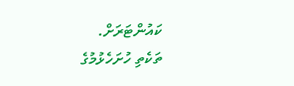ކައުންޓަރަށް.
ތަކެތި ހުށަހެޅުމުގެ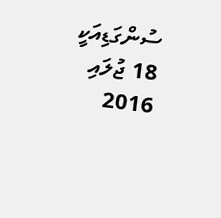ސުންގަޑިއަކީ 18 ޖުލައި 2016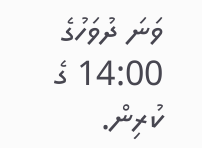ވަނަ ދުވަހުގެ 14:00 ގެ ކުރިން.